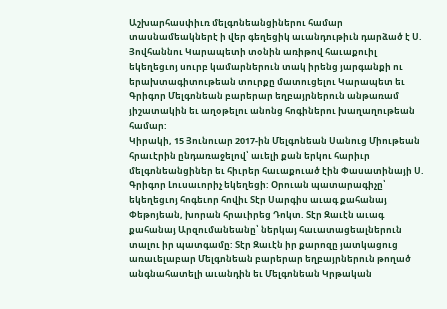Աշխարհասփիւռ մելգոնեանցիներու համար տասնամեակներէ ի վեր գեղեցիկ աւանդութիւն դարձած է Ս. Յովհաննու Կարապետի տօնին առիթով հաւաքուիլ եկեղեցւոյ սուրբ կամարներուն տակ իրենց յարգանքի ու երախտագիտութեան տուրքը մատուցելու Կարապետ եւ Գրիգոր Մելգոնեան բարերար եղբայրներուն անթառամ յիշատակին եւ աղօթելու անոնց հոգիներու խաղաղութեան համար:
Կիրակի, 15 Յունուար 2017-ին Մելգոնեան Սանուց Միութեան հրաւէրին ընդառաջելով՝ աւելի քան երկու հարիւր մելգոնեանցիներ եւ հիւրեր հաւաքուած էին Փասատինայի Ս. Գրիգոր Լուսաւորիչ եկեղեցի: Օրուան պատարագիչը՝ եկեղեցւոյ հոգեւոր հովիւ Տէր Սարգիս աւագ քահանայ Փեթոյեան, խորան հրաւիրեց Դոկտ. Տէր Զաւէն աւագ քահանայ Արզումանեանը՝ ներկայ հաւատացեալներուն տալու իր պատգամը: Տէր Զաւէն իր քարոզը յատկացուց առաւելաբար Մելգոնեան բարերար եղբայրներուն թողած անգնահատելի աւանդին եւ Մելգոնեան Կրթական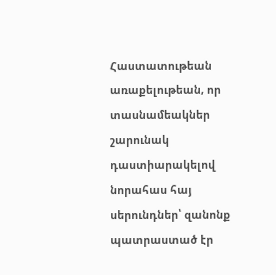Հաստատութեան առաքելութեան, որ տասնամեակներ շարունակ դաստիարակելով նորահաս հայ սերունդներ՝ զանոնք պատրաստած էր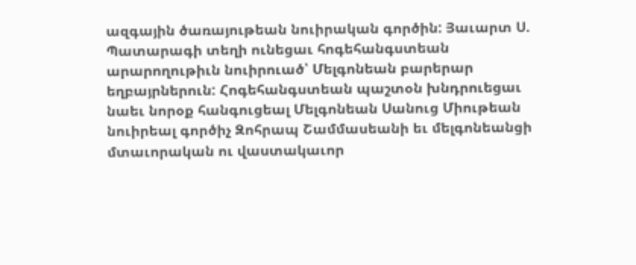ազգային ծառայութեան նուիրական գործին: Յաւարտ Ս. Պատարագի տեղի ունեցաւ հոգեհանգստեան արարողութիւն նուիրուած՝ Մելգոնեան բարերար եղբայրներուն: Հոգեհանգստեան պաշտօն խնդրուեցաւ նաեւ նորօք հանգուցեալ Մելգոնեան Սանուց Միութեան նուիրեալ գործիչ Զոհրապ Շամմասեանի եւ մելգոնեանցի մտաւորական ու վաստակաւոր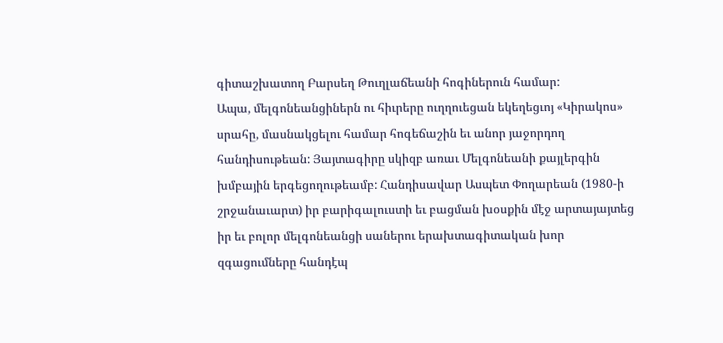գիտաշխատող Բարսեղ Թուղլաճեանի հոգիներուն համար:
Ապա, մելգոնեանցիներն ու հիւրերը ուղղուեցան եկեղեցւոյ «Կիրակոս» սրահը, մասնակցելու համար հոգեճաշին եւ անոր յաջորդող հանդիսութեան: Յայտագիրը սկիզբ առաւ Մելգոնեանի քայլերգին խմբային երգեցողութեամբ: Հանդիսավար Ասպետ Փողարեան (1980-ի շրջանաւարտ) իր բարիգալուստի եւ բացման խօսքին մէջ արտայայտեց իր եւ բոլոր մելգոնեանցի սաներու երախտագիտական խոր զգացումները հանդէպ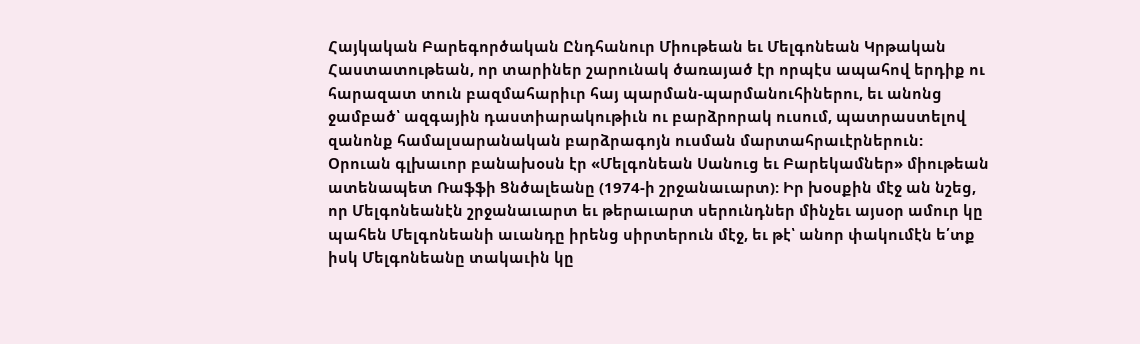Հայկական Բարեգործական Ընդհանուր Միութեան եւ Մելգոնեան Կրթական Հաստատութեան, որ տարիներ շարունակ ծառայած էր որպէս ապահով երդիք ու հարազատ տուն բազմահարիւր հայ պարման-պարմանուհիներու, եւ անոնց ջամբած՝ ազգային դաստիարակութիւն ու բարձրորակ ուսում, պատրաստելով զանոնք համալսարանական բարձրագոյն ուսման մարտահրաւէրներուն:
Օրուան գլխաւոր բանախօսն էր «Մելգոնեան Սանուց եւ Բարեկամներ» միութեան ատենապետ Ռաֆֆի Ցնծալեանը (1974-ի շրջանաւարտ): Իր խօսքին մէջ ան նշեց, որ Մելգոնեանէն շրջանաւարտ եւ թերաւարտ սերունդներ մինչեւ այսօր ամուր կը պահեն Մելգոնեանի աւանդը իրենց սիրտերուն մէջ, եւ թէ՝ անոր փակումէն ե՛տք իսկ Մելգոնեանը տակաւին կը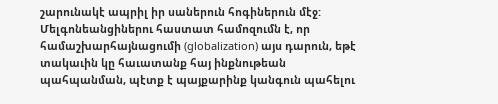շարունակէ ապրիլ իր սաներուն հոգիներուն մէջ: Մելգոնեանցիներու հաստատ համոզումն է, որ համաշխարհայնացումի (globalization) այս դարուն, եթէ տակաւին կը հաւատանք հայ ինքնութեան պահպանման, պէտք է պայքարինք կանգուն պահելու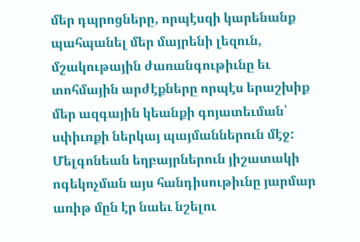մեր դպրոցները, որպէսզի կարենանք պահպանել մեր մայրենի լեզուն, մշակութային ժառանգութիւնը եւ տոհմային արժէքները որպէս երաշխիք մեր ազգային կեանքի գոյատեւման՝ սփիւռքի ներկայ պայմաններուն մէջ:
Մելգոնեան եղբայրներուն յիշատակի ոգեկոչման այս հանդիսութիւնը յարմար առիթ մըն էր նաեւ նշելու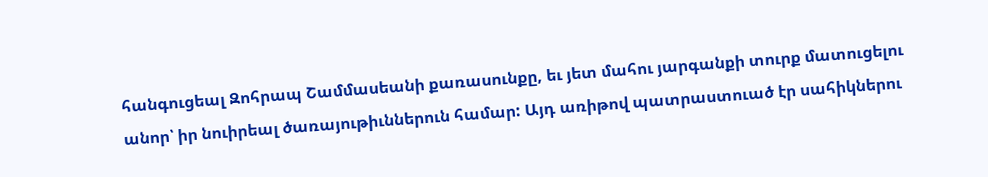հանգուցեալ Զոհրապ Շամմասեանի քառասունքը, եւ յետ մահու յարգանքի տուրք մատուցելու անոր՝ իր նուիրեալ ծառայութիւններուն համար: Այդ առիթով պատրաստուած էր սահիկներու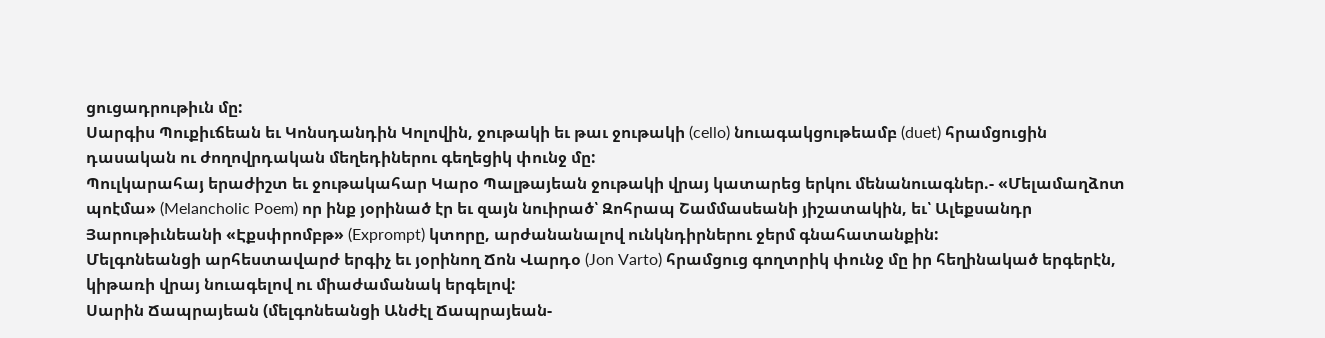ցուցադրութիւն մը:
Սարգիս Պուքիւճեան եւ Կոնսդանդին Կոլովին, ջութակի եւ թաւ ջութակի (cello) նուագակցութեամբ (duet) հրամցուցին դասական ու ժողովրդական մեղեդիներու գեղեցիկ փունջ մը:
Պուլկարահայ երաժիշտ եւ ջութակահար Կարօ Պալթայեան ջութակի վրայ կատարեց երկու մենանուագներ.- «Մելամաղձոտ պոէմա» (Melancholic Poem) որ ինք յօրինած էր եւ զայն նուիրած՝ Զոհրապ Շամմասեանի յիշատակին, եւ՝ Ալեքսանդր Յարութիւնեանի «Էքսփրոմբթ» (Exprompt) կտորը, արժանանալով ունկնդիրներու ջերմ գնահատանքին:
Մելգոնեանցի արհեստավարժ երգիչ եւ յօրինող Ճոն Վարդօ (Jon Varto) հրամցուց գողտրիկ փունջ մը իր հեղինակած երգերէն, կիթառի վրայ նուագելով ու միաժամանակ երգելով:
Սարին Ճապրայեան (մելգոնեանցի Անժէլ Ճապրայեան-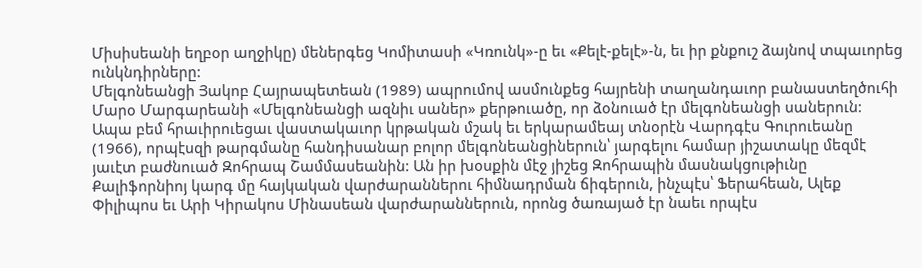Միսիսեանի եղբօր աղջիկը) մեներգեց Կոմիտասի «Կռունկ»-ը եւ «Քելէ-քելէ»-ն, եւ իր քնքուշ ձայնով տպաւորեց ունկնդիրները:
Մելգոնեանցի Յակոբ Հայրապետեան (1989) ապրումով ասմունքեց հայրենի տաղանդաւոր բանաստեղծուհի Մարօ Մարգարեանի «Մելգոնեանցի ազնիւ սաներ» քերթուածը, որ ձօնուած էր մելգոնեանցի սաներուն:
Ապա բեմ հրաւիրուեցաւ վաստակաւոր կրթական մշակ եւ երկարամեայ տնօրէն Վարդգէս Գուրուեանը (1966), որպէսզի թարգմանը հանդիսանար բոլոր մելգոնեանցիներուն՝ յարգելու համար յիշատակը մեզմէ յաւէտ բաժնուած Զոհրապ Շամմասեանին: Ան իր խօսքին մէջ յիշեց Զոհրապին մասնակցութիւնը Քալիֆորնիոյ կարգ մը հայկական վարժարաններու հիմնադրման ճիգերուն, ինչպէս՝ Ֆերահեան, Ալեք Փիլիպոս եւ Արի Կիրակոս Մինասեան վարժարաններուն, որոնց ծառայած էր նաեւ որպէս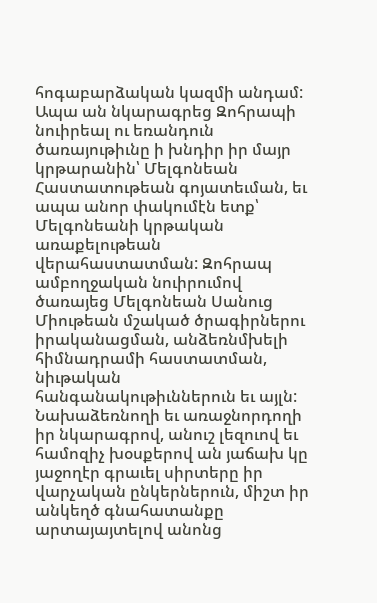հոգաբարձական կազմի անդամ: Ապա ան նկարագրեց Զոհրապի նուիրեալ ու եռանդուն ծառայութիւնը ի խնդիր իր մայր կրթարանին՝ Մելգոնեան Հաստատութեան գոյատեւման, եւ ապա անոր փակումէն ետք՝ Մելգոնեանի կրթական առաքելութեան վերահաստատման: Զոհրապ ամբողջական նուիրումով ծառայեց Մելգոնեան Սանուց Միութեան մշակած ծրագիրներու իրականացման, անձեռնմխելի հիմնադրամի հաստատման, նիւթական հանգանակութիւններուն եւ այլն: Նախաձեռնողի եւ առաջնորդողի իր նկարագրով, անուշ լեզուով եւ համոզիչ խօսքերով ան յաճախ կը յաջողէր գրաւել սիրտերը իր վարչական ընկերներուն, միշտ իր անկեղծ գնահատանքը արտայայտելով անոնց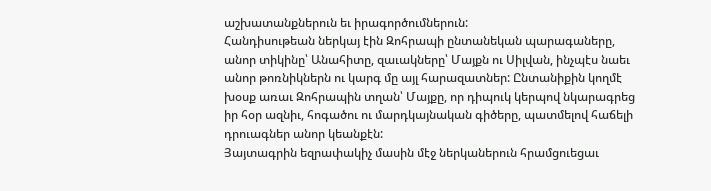աշխատանքներուն եւ իրագործումներուն:
Հանդիսութեան ներկայ էին Զոհրապի ընտանեկան պարագաները, անոր տիկինը՝ Անահիտը, զաւակները՝ Մայքն ու Սիլվան, ինչպէս նաեւ անոր թոռնիկներն ու կարգ մը այլ հարազատներ: Ընտանիքին կողմէ խօսք առաւ Զոհրապին տղան՝ Մայքը, որ դիպուկ կերպով նկարագրեց իր հօր ազնիւ, հոգածու ու մարդկայնական գիծերը, պատմելով հաճելի դրուագներ անոր կեանքէն:
Յայտագրին եզրափակիչ մասին մէջ ներկաներուն հրամցուեցաւ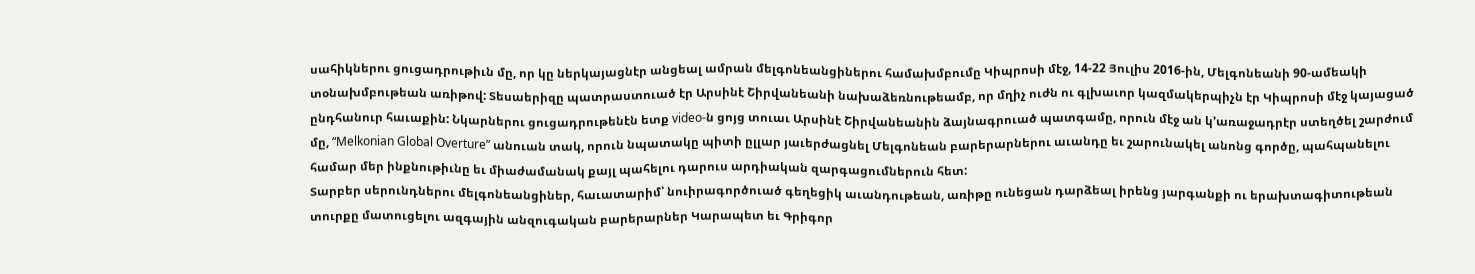սահիկներու ցուցադրութիւն մը, որ կը ներկայացնէր անցեալ ամրան մելգոնեանցիներու համախմբումը Կիպրոսի մէջ, 14-22 Յուլիս 2016-ին, Մելգոնեանի 90-ամեակի տօնախմբութեան առիթով: Տեսաերիզը պատրաստուած էր Արսինէ Շիրվանեանի նախաձեռնութեամբ, որ մղիչ ուժն ու գլխաւոր կազմակերպիչն էր Կիպրոսի մէջ կայացած ընդհանուր հաւաքին: Նկարներու ցուցադրութենէն ետք video-ն ցոյց տուաւ Արսինէ Շիրվանեանին ձայնագրուած պատգամը, որուն մէջ ան կ’առաջադրէր ստեղծել շարժում մը, “Melkonian Global Overture” անուան տակ, որուն նպատակը պիտի ըլլար յաւերժացնել Մելգոնեան բարերարներու աւանդը եւ շարունակել անոնց գործը, պահպանելու համար մեր ինքնութիւնը եւ միաժամանակ քայլ պահելու դարուս արդիական զարգացումներուն հետ:
Տարբեր սերունդներու մելգոնեանցիներ, հաւատարիմ՝ նուիրագործուած գեղեցիկ աւանդութեան, առիթը ունեցան դարձեալ իրենց յարգանքի ու երախտագիտութեան տուրքը մատուցելու ազգային անզուգական բարերարներ Կարապետ եւ Գրիգոր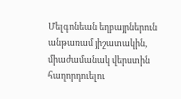Մելգոնեան եղբայրներուն անթառամ յիշատակին, միաժամանակ վերստին հաղորդուելու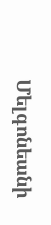Մելգոնեանի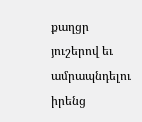քաղցր յուշերով եւ ամրապնդելու իրենց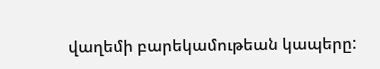վաղեմի բարեկամութեան կապերը: